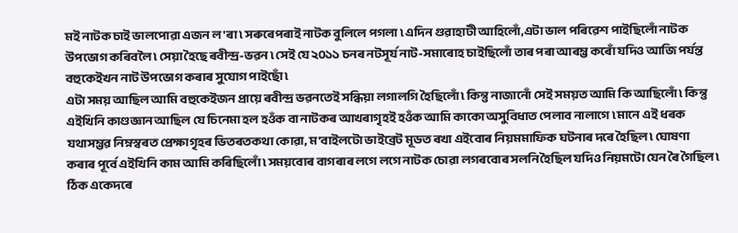মই নাটক চাই ভালপোৱা এজন ল'ৰা ৷ সৰুৰেপৰাই নাটক বুলিলে পগলা ৷ এদিন গুৱাহাটী আহিলোঁ,এটা ভাল পৰিৱেশ পাইছিলোঁ নাটক উপভোগ কৰিবলৈ ৷ সেয়া হৈছে ৰবীন্দ্ৰ-ভৱন ৷ সেই যে ২০১১ চনৰ নটসূৰ্য নাট-সমাৰোহ চাইছিলোঁ তাৰ পৰা আৰম্ভ কৰোঁ যদিও আজি পৰ্যন্ত বহুকেইখন নাট উপভোগ কৰাৰ সুযোগ পাইছোঁ ৷
এটা সময় আছিল আমি বহুকেইজন প্ৰায়ে ৰবীন্দ্ৰ ভৱনতেই সন্ধিয়া লগালগি হৈছিলোঁ ৷ কিন্তু নাজানোঁ সেই সময়ত আমি কি আছিলোঁ ৷ কিন্তু এইখিনি কাণ্ডজ্ঞান আছিল যে চিনেমা হল হওঁক বা নাটকৰ আখৰাগৃহই হওঁক আমি কাকো অসুবিধাত পেলাব নালাগে ৷ মানে এই ধৰক যথাসম্ভৱ নিম্নস্বৰত প্ৰেক্ষাগৃহৰ ভিতৰতকথা কোৱা, ম'বাইলটো ভাইব্ৰেট মূডত ৰখা এইবোৰ নিয়মমাফিক ঘটনাৰ দৰে হৈছিল ৷ ঘোষণা কৰাৰ পূৰ্বে এইখিনি কাম আমি কৰিছিলোঁ ৷ সময়বোৰ বাগৰাৰ লগে লগে নাটক চোৱা লগৰবোৰ সলনি হৈছিল যদিও নিয়মটো যেন ৰৈ গৈছিল ৷ ঠিক একেদৰে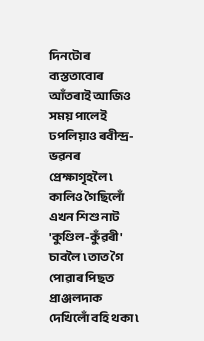দিনটোৰ ব্যস্ততাবোৰ আঁতৰাই আজিও সময় পালেই ঢপলিয়াও ৰবীন্দ্ৰ-ভৱনৰ প্ৰেক্ষাগৃহলৈ ৷ কালিও গৈছিলোঁ এখন শিশু নাট 'কুণ্ডিল-কুঁৱৰী' চাবলৈ ৷ তাত গৈ পোৱাৰ পিছত প্ৰাঞ্জলদাক দেখিলোঁ বহি থকা ৷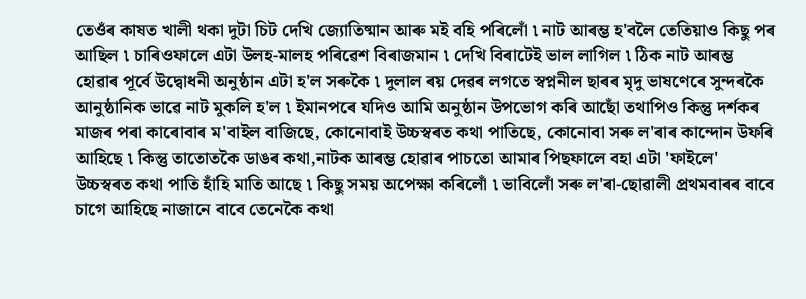তেওঁৰ কাষত খালী থকা দুটা চিট দেখি জ্যোতিষ্মান আৰু মই বহি পৰিলোঁ ৷ নাট আৰম্ভ হ'বলৈ তেতিয়াও কিছু পৰ আছিল ৷ চাৰিওফালে এটা উলহ-মালহ পৰিৱেশ বিৰাজমান ৷ দেখি বিৰাটেই ভাল লাগিল ৷ ঠিক নাট আৰম্ভ হোৱাৰ পূৰ্বে উদ্বোধনী অনুষ্ঠান এটা হ'ল সৰুকৈ ৷ দুলাল ৰয় দেৱৰ লগতে স্বপ্ননীল ছাৰৰ মৃদু ভাষণেৰে সুন্দৰকৈ আনুষ্ঠানিক ভাৱে নাট মুকলি হ'ল ৷ ইমানপৰে যদিও আমি অনুষ্ঠান উপভোগ কৰি আছোঁ তথাপিও কিন্তু দৰ্শকৰ মাজৰ পৰা কাৰোবাৰ ম'বাইল বাজিছে, কোনোবাই উচ্চস্বৰত কথা পাতিছে, কোনোবা সৰু ল'ৰাৰ কান্দোন উফৰি আহিছে ৷ কিন্তু তাতোতকৈ ডাঙৰ কথা,নাটক আৰম্ভ হোৱাৰ পাচতো আমাৰ পিছফালে বহা এটা 'ফাইলে' উচ্চস্বৰত কথা পাতি হাঁহি মাতি আছে ৷ কিছু সময় অপেক্ষা কৰিলোঁ ৷ ভাবিলোঁ সৰু ল'ৰা-ছোৱালী প্ৰথমবাৰৰ বাবে চাগে আহিছে নাজানে বাবে তেনেকৈ কথা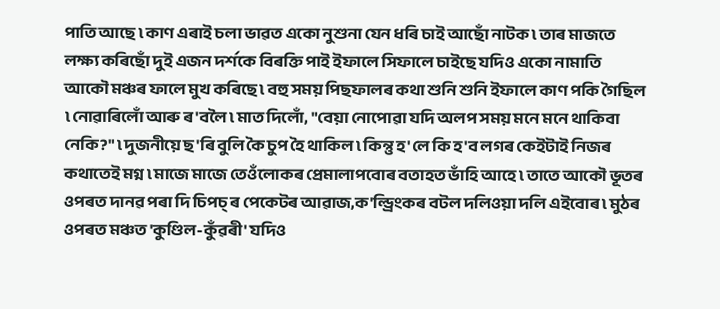পাতি আছে ৷ কাণ এৰাই চলা ভাৱত একো নুশুনা যেন ধৰি চাই আছোঁ নাটক ৷ তাৰ মাজতে লক্ষ্য কৰিছোঁ দুই এজন দৰ্শকে বিৰক্তি পাই ইফালে সিফালে চাইছে যদিও একো নামাতি আকৌ মঞ্চৰ ফালে মুখ কৰিছে ৷ বহু সময় পিছফালৰ কথা শুনি শুনি ইফালে কাণ পকি গৈছিল ৷ নোৱাৰিলোঁ আৰু ৰ'বলৈ ৷ মাত দিলোঁ, "বেয়া নোপোৱা যদি অলপ সময় মনে মনে থাকিবা নেকি?" ৷ দুজনীয়ে ছ'ৰি বুলি কৈ চুপ হৈ থাকিল ৷ কিন্তু হ'লে কি হ'ব লগৰ কেইটাই নিজৰ কথাতেই মগ্ন ৷ মাজে মাজে তেওঁলোকৰ প্ৰেমালাপবোৰ বতাহত ভাঁহি আহে ৷ তাতে আকৌ ভূতৰ ওপৰত দানৱ পৰা দি চিপচ্ ৰ পেকেটৰ আৱাজ,ক'ল্ড্ৰিংকৰ বটল দলিওয়া দলি এইবোৰ ৷ মুঠৰ ওপৰত মঞ্চত 'কুণ্ডিল-কুঁৱৰী' যদিও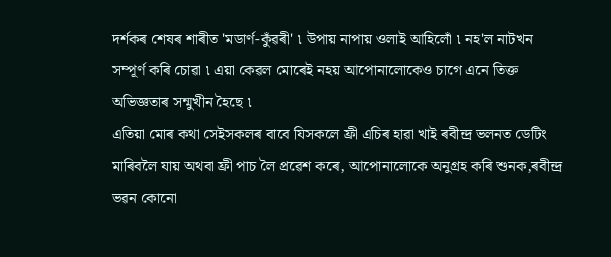দৰ্শকৰ শেষৰ শাৰীত 'মডাৰ্ণ-কুঁৱৰী' ৷ উপায় নাপায় ওলাই আহিলোঁ ৷ নহ'ল নাটখন সম্পূৰ্ণ কৰি চোৱা ৷ এয়া কেৱল মোৰেই নহয় আপোনালোকেও চাগে এনে তিক্ত অভিজ্ঞতাৰ সন্মুখীন হৈছে ৷
এতিয়া মোৰ কথা সেইসকলৰ বাবে যিসকলে ফ্ৰী এচিৰ হাৱা খাই ৰবীন্দ্ৰ ভলনত ডেটিং মাৰিবলৈ যায় অথবা ফ্ৰী পাচ লৈ প্ৰৱেশ কৰে, আপোনালোকে অনুগ্ৰহ কৰি শুনক,ৰবীন্দ্ৰ ভৱন কোনো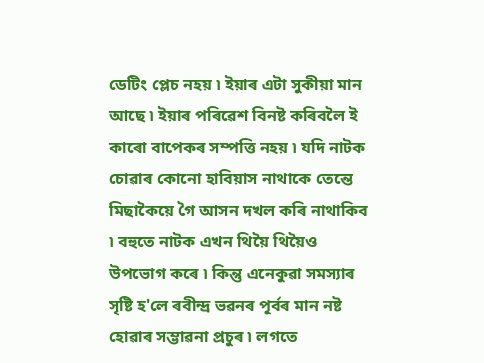ডেটিং প্লেচ নহয় ৷ ইয়াৰ এটা সুকীয়া মান আছে ৷ ইয়াৰ পৰিৱেশ বিনষ্ট কৰিবলৈ ই কাৰো বাপেকৰ সম্পত্তি নহয় ৷ যদি নাটক চোৱাৰ কোনো হাবিয়াস নাথাকে তেন্তে মিছাকৈয়ে গৈ আসন দখল কৰি নাথাকিব ৷ বহুতে নাটক এখন থিয়ৈ থিয়ৈও উপভোগ কৰে ৷ কিন্তু এনেকুৱা সমস্যাৰ সৃষ্টি হ'লে ৰবীন্দ্ৰ ভৱনৰ পূৰ্বৰ মান নষ্ট হোৱাৰ সম্ভাৱনা প্ৰচুৰ ৷ লগতে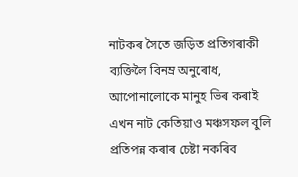নাটকৰ সৈতে জড়িত প্ৰতিগৰাকী ব্যক্তিলৈ বিনম্ৰ অনুৰোধ, আপোনালোকে মানুহ ভিৰ কৰাই এখন নাট কেতিয়াও মঞ্চসফল বুলি প্ৰতিপন্ন কৰাৰ চেষ্টা নকৰিব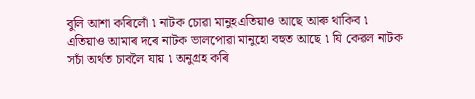বুলি আশা কৰিলোঁ ৷ নাটক চোৱা মানুহএতিয়াও আছে আৰু থাকিব ৷ এতিয়াও আমাৰ দৰে নাটক ভালপোৱা মানুহো বহুত আছে ৷ যি কেৱল নাটক সচাঁ অৰ্থত চাবলৈ যায় ৷ অনুগ্ৰহ কৰি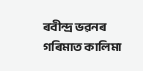ৰবীন্দ্ৰ ভৱনৰ গৰিমাত কালিমা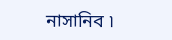নাসানিব ৷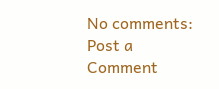No comments:
Post a Comment